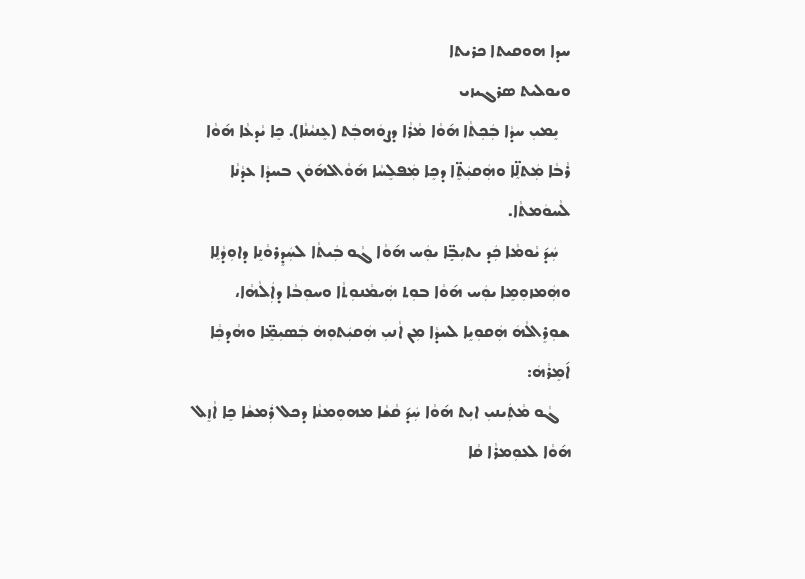ܚܕܐ ܗܘܩܝܬܐ ܟܪܝܬܐ
ܘܝܘܠܝܬ ܣܪܓܝܙܝ
   ܝܸܡܝܼ ܚܕܵܐ ܒܲܟܼܬܵܐ ܗ݇ܘܵܐ ܡܵܪܵܐ ܕܨܘܿܗܒܲܬ (ܥܸܢܝܵܢܵܐ). ܟܸܐ ܝܵܕܥܵܐ ܗ݇ܘܵܐ ܪܵܒܵܐ ܡܲܬܠܸ̈ܐ ܘܗܲܩܝܲܬܸ̈ܐ ܕܟܸܐ ܡܲܦܠܸܚܵܐ ܗ݇ܘܵܐܠܗ݇ܘܿܢ ܒܚܕܵܐ ܥܕܵܢܵܐ ܠܵܚܘܿܡܬܵܐ.
   ܚܲܕ݇ ܝܵܘܡܵܐ ܟܲܕ ܝܬܝܼܒܼܸ̈ܐ ܝܘܲܚ ܗ݇ܘܵܐ ܓܵܘ ܒܲܝܬܵܐ ܠܚܲܕܸܪܘܵܢܸܐ ܕܐܘܼܕܵܠܸܐ ܘܗܲܡܙܘܼܡܸܐ ܝܘܲܚ ܗ݇ܘܵܐ ܒܘܼܬ ܗܲܝܡܵܢܘܼܬܵܐ ܘܚܘܼܒܵܐ ܕܐܲܠܵܗܵܐ، ܫܘܼܪܸܐܠܵܗܿ ܗܲܩܘܼܝܸܐ ܠܚܕܵܐ ܡܼܢ ܐܵܢܝܼ ܗܲܩܝܲܬܘܼܗܿ ܒܲܣܝܼܡܸ̈ܐ ܘܗܵܕܟܼܵܐ ܐ݇ܡܸܪܵܗܿ:
   ܓܵܘ ܡܵܬܲܝܢܝܼ ܐܝܼܬ ܗ݇ܘܵܐ ܚܲܕ݇ ܩܵܫܵܐ ܡܗܘܼܡܢܵܐ ܕܟܠ ܪܲܡܫܵܐ ܟܸܐ ܐܵܙܸܠ ܗ݇ܘܵܐ ܠܥܘܼܡܪܵܐ ܩܵܐ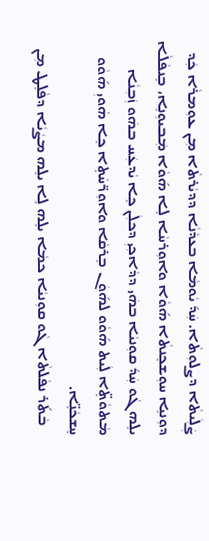ܨܲܠܲܝܬܵܐ ܕܨܠܘܼܬܵܐ. ܚܲܕ݇ ܝܵܘܡܵܐ ܒܥܕܵܢܵܐ ܕܕܝܵܪܬܵܐ ܡܼܢ ܥܘܼܡܪܵܐ ܟܲܕ ܕܘܼܢܝܸܐ ܚܘܼܫܟܸܢܬܵܐ ܗ݇ܘܵܐ ܘܐܘܼܪܚܵܐ ܠܸܐ ܗ݇ܘܵܐ ܡܲܒܝܘܼܢܸܐ، ܒܸܢܦܵܠܵܐ ܝܠܸܗ ܓܵܘ ܚܲܕ݇ ܩܘܼܢܝܵܐ ܒܗܿܝ ܕܕܵܐܟܼܝܼ ܕܟܠܲܢ ܟܸܐ ܝܵܕܥܲܚ ܒܗܿܘ ܙܲܒܼܢܵܐ ܡܵܬܘܵܬܸ̈ܐ ܠܲܝܬ ܗ݇ܘܵܘ ܠܗ݇ܘܿܢ ܒܸܪܩܵܐ ܘܐܘܼܖ̈ܚܵܬܸܐ ܟܸܐ ܗܵܘܝܼ ܗ݇ܘܵܘ ܚܸܫܟܵܢܸ̈ܐ.
   ܒܵܬ݇ܪ ܢܦܵܠܬܵܐ ܓܵܘ ܩܘܼܢܝܵܐ ܟܡܵܐ ܝܠܸܗ ܠܸܐ ܝܠܸܗ ܡܨܵܝܵܐ ܕܦܵܠܸܛ ܡܼܢ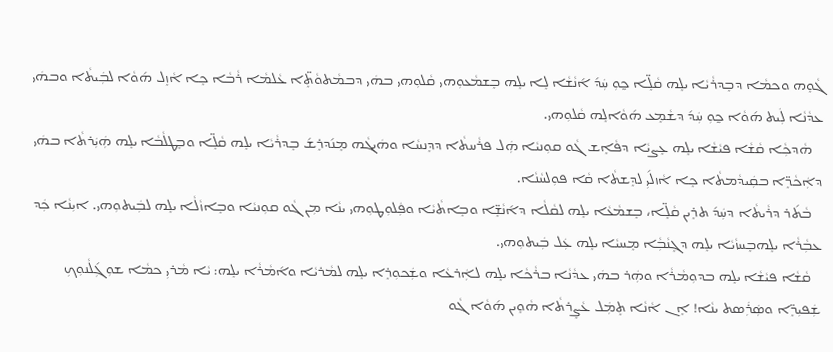ܓܵܘܸܗ ܘܟܡܵܐ ܕܒܸܕܪܵܝܵܐ ܝܠܸܗ ܩܵܠܸ̈ܐ ܟ̰ܘܼ ܚܲܕ݇ ܐ݇ܢܵܫܵܐ ܠܸܐ ܝܠܸܗ ܒܸܫܡܵܥܘܼܗܝ ܩܵܠܘܼܗܝ ܒܗܿܝ ܕܒܡܵܬܘܵܬܸ̈ܐ ܥܵܠܡܵܐ ܪܵܒܵܐ ܟܸܐ ܐܵܙܸܠ ܗ݇ܘܵܐ ܠܒܲܝܬܵܐ ܘܒܗܿܝ ܥܕܵܢܵܐ ܠܲܝܬ ܗ݇ܘܵܐ ܟ̰ܘܼ ܚܲܕ݇ ܕܫܵܡܸܥ ܗ݇ܘܵܐܠܸܗ ܩܵܠܘܼܗܝ.
   ܗܵܕܟܼܵܐ ܩܵܫܵܐ ܦܝܵܫܵܐ ܝܠܸܗ ܥܸܨܝܵܐ ܕܦܵܐܸܫ ܓܵܘ ܩܘܼܢܝܵܐ ܗܲܠ ܦܪܵܚܬܵܐ ܕܕܸܢܚܵܐ ܘܗܿܝܓܵܗ ܡܸܢ݇ܕܪܸܫ݇ ܒܸܕܪܵܝܵܐ ܝܠܸܗ ܩܵܠܸ̈ܐ ܘܒܸܛܠܵܒܵܐ ܝܠܸܗ ܗܲܝܲܪܬܵܐ ܒܗܿܝ ܕܐܲܟܵܖܸ̈ܐ ܒܩܲܝܕܵܡܬܵܐ ܟܸܐ ܐܵܙܠ݇ܝܼ ܠܕܸܫܬܵܐ ܩܵܐ ܦܘܼܠܚܵܢܵܐ.
   ܒܵܬ݇ܪ ܕܪܵܝܬܵܐ ܕܚܲܕ݇ ܬܪܸܝܢ ܩܵܠܸ̈ܐ، ܒܸܫܡܵܥܵܐ ܝܠܸܗ ܠܩܵܠܵܐ ܕܐ݇ܢܵܫܸ̈ܐ ܘܒܸܐܬܵܝܵܐ ܘܦܲܠܘܼܛܘܼܗܝ ܝܢܵܐ ܡܼܢ ܓܵܘ ܩܘܼܢܝܵܐ ܘܒܸܐܙܵܠܵܐ ܝܠܸܗ ܠܒܲܝܬܘܼܗܝ. ܐܝܼܢܵܐ ܟܲܕ ܥܒܼܵܪܵܐ ܝܠܸܗܒܸܚܙܵܝܵܐ ܝܠܸܗ ܕܓܸܢܵܒܼܵܐ ܡܸܚܝܵܐ ܝܠܸܗ ܥܲܠ ܒܲܝܬܘܼܗܝ.
   ܩܵܫܵܐ ܦܝܵܫܵܐ ܝܠܸܗ ܒܕܘܼܡܵܪܵܐ ܘܗܲܪ ܒܗܿܝ ܥܕܵܢܵܐ ܒܪܵܟܵܐ ܝܠܸܗ ܠܐܲܪܥܵܐ ܘܫܲܟܘܼܪܸܐ ܝܠܸܗ ܠܡܵܪܝܵܐ ܘܐ݇ܡܵܪܵܐ ܝܠܸܗ: ܝܵܐ ܡܵܪܝܼ ܟܡܵܐ ܫܘܼܓܼ݇ܠܵܢܘܼܟܼ ܫܲܦܝܼܖܸ̈ܐ ܘܣܲܪܲܣܬ ܝܢܵܐ! ܐܸܢ ܐܵܢܵܐ ܬܸܡܲܠ ܥܵܨܸܪܬܵܐ ܗܵܘܸܝܢ ܗ݇ܘܵܐ ܓܵܘ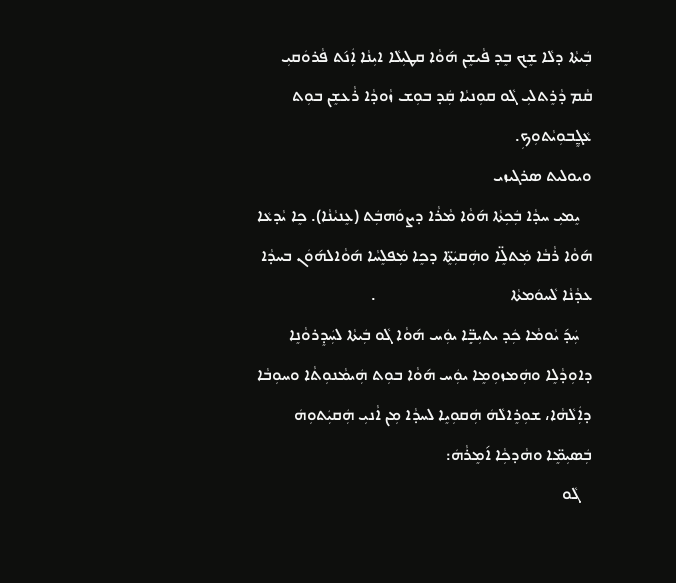ܒܲܝܬܵܐ ܕܠܵܐ ܫܸܟ ܒܸܕ ܦܵܝܫܸܢ ܗ݇ܘܵܐ ܩܛܝܼܠܵܐ ܐܝܼܢܵܐ ܐܲܢ݇ܬ ܦܵܪܘܿܩܝܼ ܩܵܡ ܕܵܪܸܬܠܝܼ ܓܵܘ ܩܘܼܢܝܵܐ ܩܲܕ ܒܘܼܫ ܙܵܘܕܵܐ ܪܵܥܫܸܢ ܒܘܼܬ ܥܵܓ̰ܸܒܘܼܝܵܬܘܼܟܼ.
ܘܝܘܠܝܬ ܣܪܓܝܙܝ
   ܝܸܡܝܼ ܚܕܵܐ ܒܲܟܼܬܵܐ ܗ݇ܘܵܐ ܡܵܪܵܐ ܕܨܘܿܗܒܲܬ (ܥܸܢܝܵܢܵܐ). ܟܸܐ ܝܵܕܥܵܐ ܗ݇ܘܵܐ ܪܵܒܵܐ ܡܲܬܠܸ̈ܐ ܘܗܲܩܝܲܬܸ̈ܐ ܕܟܸܐ ܡܲܦܠܸܚܵܐ ܗ݇ܘܵܐܠܗ݇ܘܿܢ ܒܚܕܵܐ ܥܕܵܢܵܐ ܠܵܚܘܿܡܬܵܐ                                 .
   ܚܲܕ݇ ܝܵܘܡܵܐ ܟܲܕ ܝܬܝܼܒܼܸ̈ܐ ܝܘܲܚ ܗ݇ܘܵܐ ܓܵܘ ܒܲܝܬܵܐ ܠܚܲܕܸܪܘܵܢܸܐ ܕܐܘܼܕܵܠܸܐ ܘܗܲܡܙܘܼܡܸܐ ܝܘܲܚ ܗ݇ܘܵܐ ܒܘܼܬ ܗܲܝܡܵܢܘܼܬܵܐ ܘܚܘܼܒܵܐ ܕܐܲܠܵܗܵܐ، ܫܘܼܪܸܐܠܵܗܿ ܗܲܩܘܼܝܸܐ ܠܚܕܵܐ ܡܼܢ ܐܵܢܝܼ ܗܲܩܝܲܬܘܼܗܿ ܒܲܣܝܼܡܸ̈ܐ ܘܗܵܕܟܼܵܐ ܐ݇ܡܸܪܵܗܿ:
   ܓܵܘ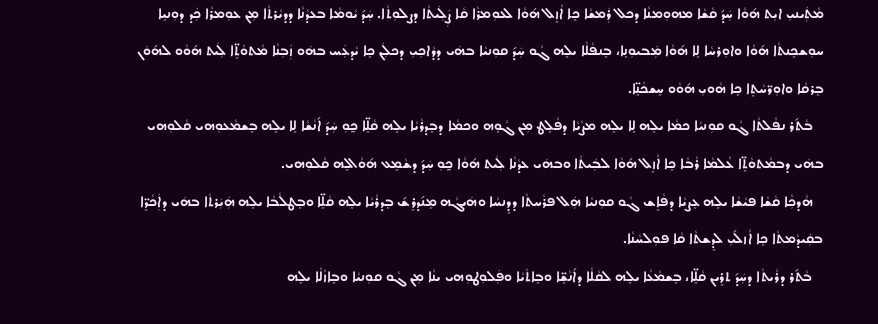ܡܵܬܲܝܢܝܼ ܐܝܼܬ ܗ݇ܘܵܐ ܚܲܕ݇ ܩܵܫܵܐ ܡܗܘܼܡܢܵܐ ܕܟܠ ܪܲܡܫܵܐ ܟܸܐ ܐܵܙܸܠ ܗ݇ܘܵܐ ܠܥܘܼܡܪܵܐ ܩܵܐ ܨܲܠܲܝܬܵܐ ܕܨܠܘܼܬܵܐ. ܚܲܕ݇ ܝܵܘܡܵܐ ܒܥܕܵܢܵܐ ܕܕܝܵܪܬܵܐ ܡܼܢ ܥܘܼܡܪܵܐ ܟܲܕ ܕܘܼܢܝܸܐ ܚܘܼܫܟܸܢܬܵܐ ܗ݇ܘܵܐ ܘܐܘܼܪܚܵܐ ܠܸܐ ܗ݇ܘܵܐ ܡܲܒܝܘܼܢܸܐ، ܒܸܢܦܵܠܵܐ ܝܠܸܗ ܓܵܘ ܚܲܕ݇ ܩܘܼܢܝܵܐ ܒܗܿܝ ܕܕܵܐܟܼܝܼ ܕܟܠܲܢ ܟܸܐ ܝܵܕܥܲܚ ܒܗܿܘ ܙܲܒܼܢܵܐ ܡܵܬܘܵܬܸ̈ܐ ܠܲܝܬ ܗ݇ܘܵܘ ܠܗ݇ܘܿܢ ܒܸܪܩܵܐ ܘܐܘܼܖ̈ܚܵܬܸܐ ܟܸܐ ܗܵܘܝܼ ܗ݇ܘܵܘ ܚܸܫܟܵܢܸ̈ܐ.
   ܒܵܬ݇ܪ ܢܦܵܠܬܵܐ ܓܵܘ ܩܘܼܢܝܵܐ ܟܡܵܐ ܝܠܸܗ ܠܸܐ ܝܠܸܗ ܡܨܵܝܵܐ ܕܦܵܠܸܛ ܡܼܢ ܓܵܘܸܗ ܘܟܡܵܐ ܕܒܸܕܪܵܝܵܐ ܝܠܸܗ ܩܵܠܸ̈ܐ ܟ̰ܘܼ ܚܲܕ݇ ܐ݇ܢܵܫܵܐ ܠܸܐ ܝܠܸܗ ܒܸܫܡܵܥܘܼܗܝ ܩܵܠܘܼܗܝ ܒܗܿܝ ܕܒܡܵܬܘܵܬܸ̈ܐ ܥܵܠܡܵܐ ܪܵܒܵܐ ܟܸܐ ܐܵܙܸܠ ܗ݇ܘܵܐ ܠܒܲܝܬܵܐ ܘܒܗܿܝ ܥܕܵܢܵܐ ܠܲܝܬ ܗ݇ܘܵܐ ܟ̰ܘܼ ܚܲܕ݇ ܕܫܵܡܸܥ ܗ݇ܘܵܐܠܸܗ ܩܵܠܘܼܗܝ.
   ܗܵܕܟܼܵܐ ܩܵܫܵܐ ܦܝܵܫܵܐ ܝܠܸܗ ܥܸܨܝܵܐ ܕܦܵܐܸܫ ܓܵܘ ܩܘܼܢܝܵܐ ܗܲܠ ܦܪܵܚܬܵܐ ܕܕܸܢܚܵܐ ܘܗܿܝܓܵܗ ܡܸܢ݇ܕܪܸܫ݇ ܒܸܕܪܵܝܵܐ ܝܠܸܗ ܩܵܠܸ̈ܐ ܘܒܸܛܠܵܒܵܐ ܝܠܸܗ ܗܲܝܲܪܬܵܐ ܒܗܿܝ ܕܐܲܟܵܖܸ̈ܐ ܒܩܲܝܕܵܡܬܵܐ ܟܸܐ ܐܵܙܠ݇ܝܼ ܠܕܸܫܬܵܐ ܩܵܐ ܦܘܼܠܚܵܢܵܐ.
   ܒܵܬ݇ܪ ܕܪܵܝܬܵܐ ܕܚܲܕ݇ ܬܪܸܝܢ ܩܵܠܸ̈ܐ، ܒܸܫܡܵܥܵܐ ܝܠܸܗ ܠܩܵܠܵܐ ܕܐ݇ܢܵܫܸ̈ܐ ܘܒܸܐܬܵܝܵܐ ܘܦܲܠܘܼܛܘܼܗܝ ܝܢܵܐ ܡܼܢ ܓܵܘ ܩܘܼܢܝܵܐ ܘܒܸܐܙܵܠܵܐ ܝܠܸܗ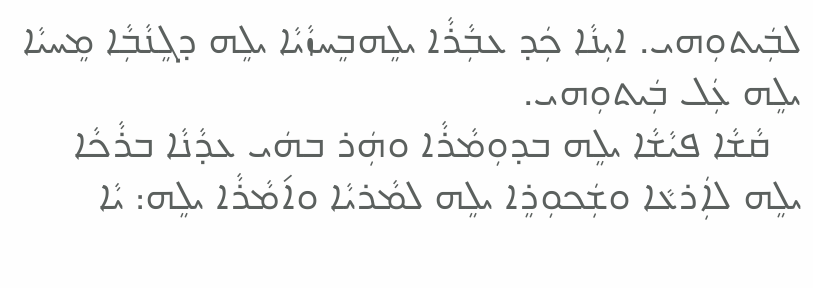ܠܒܲܝܬܘܼܗܝ. ܐܝܼܢܵܐ ܟܲܕ ܥܒܼܵܪܵܐ ܝܠܸܗܒܸܚܙܵܝܵܐ ܝܠܸܗ ܕܓܸܢܵܒܼܵܐ ܡܸܚܝܵܐ ܝܠܸܗ ܥܲܠ ܒܲܝܬܘܼܗܝ.
   ܩܵܫܵܐ ܦܝܵܫܵܐ ܝܠܸܗ ܒܕܘܼܡܵܪܵܐ ܘܗܲܪ ܒܗܿܝ ܥܕܵܢܵܐ ܒܪܵܟܵܐ ܝܠܸܗ ܠܐܲܪܥܵܐ ܘܫܲܟܘܼܪܸܐ ܝܠܸܗ ܠܡܵܪܝܵܐ ܘܐ݇ܡܵܪܵܐ ܝܠܸܗ: ܝܵܐ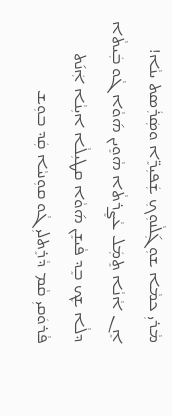ܡܵܪܝܼ ܟܡܵܐ ܫܘܼܓܼ݇ܠܵܢܘܼܟܼ ܫܲܦܝܼܖܸ̈ܐ ܘܣܲܪܲܣܬ ܝܢܵܐ! ܐܸܢ ܐܵܢܵܐ ܬܸܡܲܠ ܥܵܨܸܪܬܵܐ ܗܵܘܸܝܢ ܗ݇ܘܵܐ ܓܵܘ ܒܲܝܬܵܐ ܕܠܵܐ ܫܸܟ ܒܸܕ ܦܵܝܫܸܢ ܗ݇ܘܵܐ ܩܛܝܼܠܵܐ ܐܝܼܢܵܐ ܐܲܢ݇ܬ ܦܵܪܘܿܩܝܼ ܩܵܡ ܕܵܪܸܬܠܝܼ ܓܵܘ ܩܘܼܢܝܵܐ ܩܲܕ ܒܘܼܫ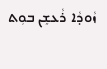ܙܵܘܕܵܐ ܪܵܥܫܸܢ ܒܘܼܬ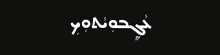ܥܵܓ̰ܸܒܘܼܝܵܬܘܼܟܼ